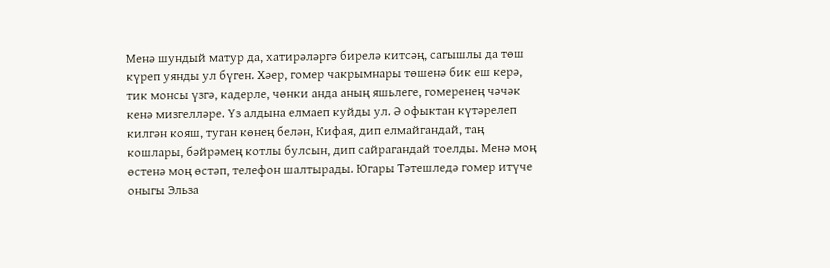Менә шундый матур да, хатирәләргә бирелә китсәң, сагышлы да төш күреп уянды ул бүген. Хәер, гомер чакрымнары төшенә бик еш керә, тик монсы үзгә, кадерле, чөнки анда аның яшьлеге, гомеренең чәчәк кенә мизгелләре. Үз алдына елмаеп куйды ул. Ә офыктан күтәрелеп килгән кояш, туган көнең белән, Кифая, дип елмайгандай, таң кошлары, бәйрәмең котлы булсын, дип сайрагандай тоелды. Менә моң өстенә моң өстәп, телефон шалтырады. Югары Тәтешледә гомер итүче оныгы Эльза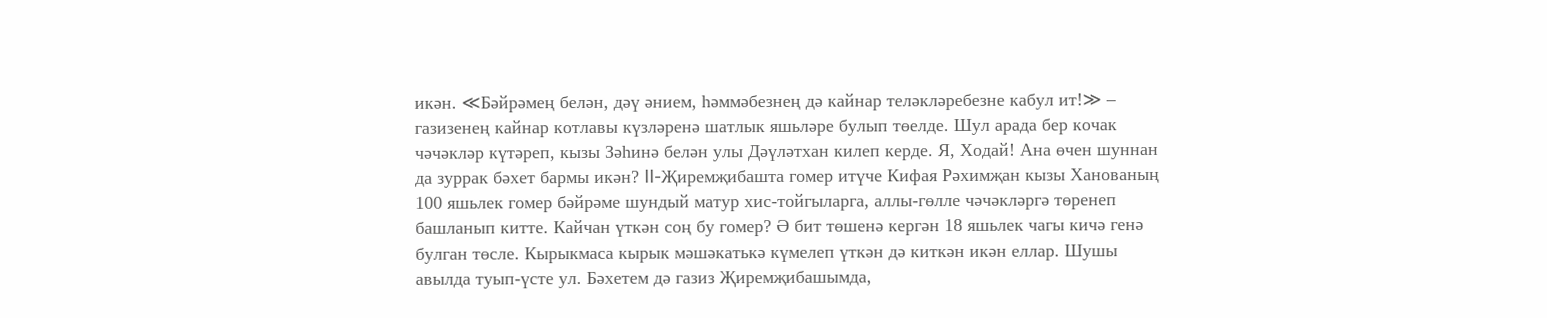икән. ≪Бәйрәмең белән, дәү әнием, hәммәбезнең дә кайнар теләкләребезне кабул ит!≫ – газизенең кайнар котлавы күзләренә шатлык яшьләре булып төелде. Шул арада бер кочак чәчәкләр күтәреп, кызы Зәһинә белән улы Дәүләтхан килеп керде. Я, Ходай! Ана өчен шуннан да зуррак бәхет бармы икән? II-Җиремҗибашта гомер итүче Кифая Рәхимҗан кызы Ханованың 100 яшьлек гомер бәйрәме шундый матур хис-тойгыларга, аллы-гөлле чәчәкләргә төренеп башланып китте. Кайчан үткән соң бу гомер? Ә бит төшенә кергән 18 яшьлек чагы кичә генә булган төсле. Кырыкмаса кырык мәшәкатькә күмелеп үткән дә киткән икән еллар. Шушы авылда туып-үсте ул. Бәхетем дә газиз Җиремҗибашымда,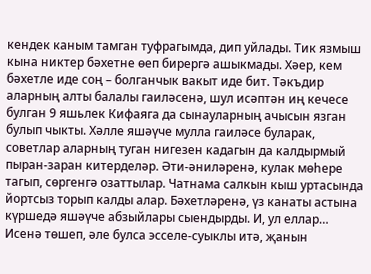кендек каным тамган туфрагымда, дип уйлады. Тик язмыш кына никтер бәхетне өеп бирергә ашыкмады. Хәер, кем бәхетле иде соң – болганчык вакыт иде бит. Тәкъдир аларның алты балалы гаиләсенә, шул исәптән иң кечесе булган 9 яшьлек Кифаяга да сынауларның ачысын язган булып чыкты. Хәлле яшәүче мулла гаиләсе буларак, советлар аларның туган нигезен кадагын да калдырмый пыран-заран китерделәр. Әти-әниләренә, кулак мөһере тагып, сөргенгә озаттылар. Чатнама салкын кыш уртасында йортсыз торып калды алар. Бәхетләренә, үз канаты астына күршедә яшәүче абзыйлары сыендырды. И, ул еллар… Исенә төшеп, әле булса эсселе-суыклы итә, җанын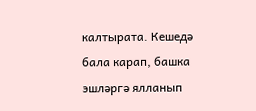калтырата. Кешедә бала карап, башка эшләргә ялланып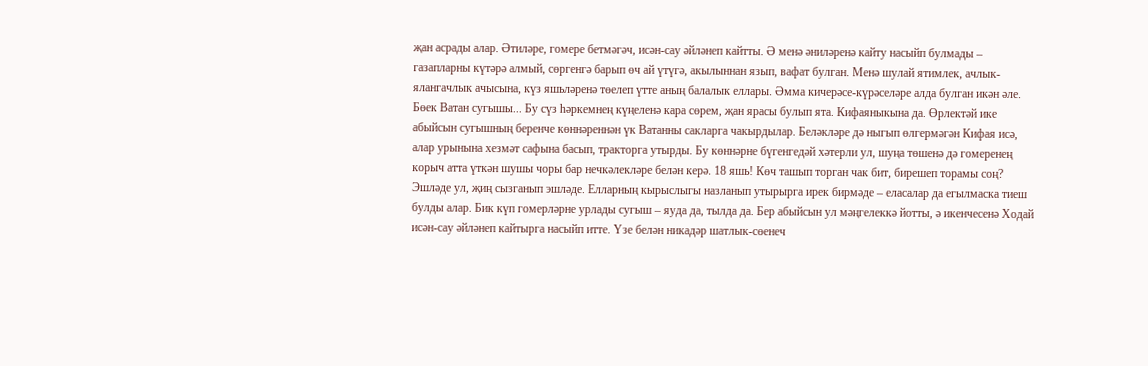җан асрады алар. Әтиләре, гомере бетмәгәч, исән-сау әйләнеп кайтты. Ә менә әниләренә кайту насыйп булмады – газапларны күтәрә алмый, сөргенгә барып өч ай үтүгә, акылыннан язып, вафат булган. Менә шулай ятимлек, ачлык-ялангачлык ачысына, күз яшьләренә төелеп үтте аның балалык еллары. Әмма кичерәсе-күрәселәре алда булган икән әле. Бөек Ватан сугышы... Бу сүз һәркемнең күңеленә кара сөрем, җан ярасы булып ята. Кифаяныкына да. Өрлектәй ике абыйсын сугышның беренче көннәреннән үк Ватанны сакларга чакырдылар. Беләкләре дә ныгып өлгермәгән Кифая исә, алар урынына хезмәт сафына басып, тракторга утырды. Бу көннәрне бүгенгедәй хәтерли ул, шуңа төшенә дә гомеренең корыч атта үткән шушы чоры бар нечкәлекләре белән керә. 18 яшь! Көч ташып торган чак бит, бирешеп торамы соң? Эшләде ул, җиң сызганып эшләде. Елларның кырыслыгы назланып утырырга ирек бирмәде – еласалар да егылмаска тиеш булды алар. Бик күп гомерләрне урлады сугыш – яуда да, тылда да. Бер абыйсын ул мәңгелеккә йотты, ә икенчесенә Ходай исән-сау әйләнеп кайтырга насыйп итте. Үзе белән никадәр шатлык-сөенеч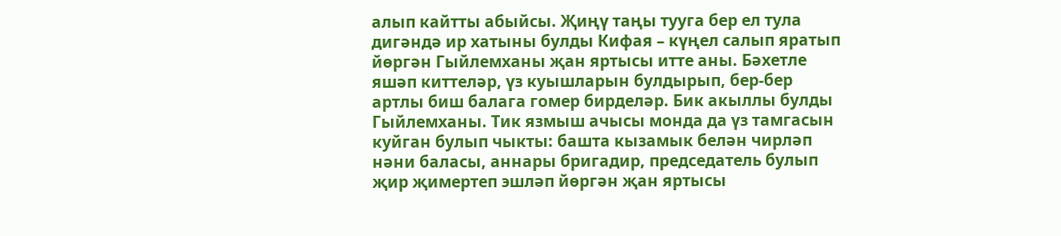алып кайтты абыйсы. Җиңү таңы тууга бер ел тула дигәндә ир хатыны булды Кифая – күңел салып яратып йөргән Гыйлемханы җан яртысы итте аны. Бәхетле яшәп киттеләр, үз куышларын булдырып, бер-бер артлы биш балага гомер бирделәр. Бик акыллы булды Гыйлемханы. Тик язмыш ачысы монда да үз тамгасын куйган булып чыкты: башта кызамык белән чирләп нәни баласы, аннары бригадир, председатель булып җир җимертеп эшләп йөргән җан яртысы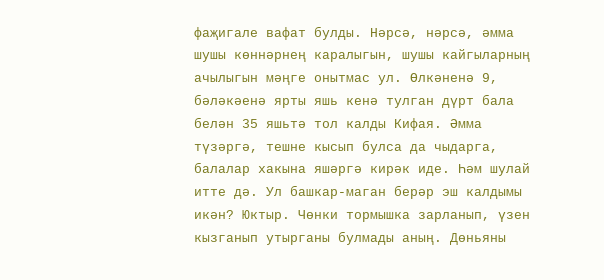фаҗигале вафат булды. Нәрсә, нәрсә, әмма шушы көннәрнең каралыгын, шушы кайгыларның ачылыгын мәңге онытмас ул. Өлкәненә 9, бәләкәенә ярты яшь кенә тулган дүрт бала белән 35 яшьтә тол калды Кифая. Әмма түзәргә, тешне кысып булса да чыдарга, балалар хакына яшәргә кирәк иде. Һәм шулай итте дә. Ул башкар-маган берәр эш калдымы икән? Юктыр. Чөнки тормышка зарланып, үзен кызганып утырганы булмады аның. Дөньяны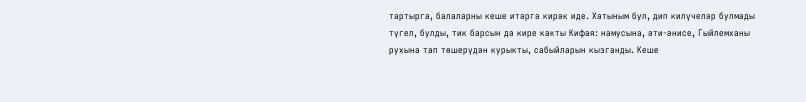тартырга, балаларны кеше итәргә кирәк иде. Хатыным бул, дип килүчеләр булмады түгел, булды, тик барсын да кире какты Кифая: намусына, әти-әнисе, Гыйлемханы рухына тап төшерүдән курыкты, сабыйларын кызганды. Кеше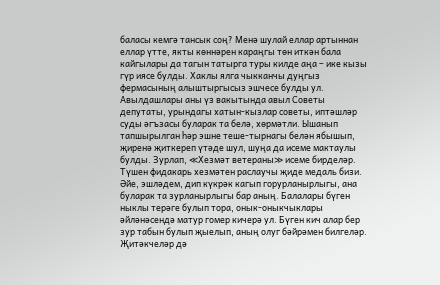баласы кемгә тансык соң? Менә шулай еллар артыннан еллар үтте, якты көннәрен караңгы төн иткән бала кайгылары да тагын татырга туры килде аңа – ике кызы гүр иясе булды. Хаклы ялга чыкканчы дуңгыз фермасының алыштыргысыз эшчесе булды ул. Авылдашлары аны үз вакытында авыл Советы депутаты, урындагы хатын-кызлар советы, иптәшләр суды әгъзасы буларак та белә, хөрмәтли. Ышанып тапшырылган һәр эшне теше-тырнагы белән ябышып, җиренә җиткереп үтәде шул, шуңа да исеме мактаулы булды. Зурлап, ≪Хезмәт ветераны≫ исеме бирделәр. Түшен фидакарь хезмәтен раслаучы җиде медаль бизи. Әйе, эшләдем, дип күкрәк кагып горурланырлыгы, ана буларак та зурланырлыгы бар аның. Балалары бүген ныклы терәге булып тора, онык-оныкчыклары әйләнәсендә матур гомер кичерә ул. Бүген кич алар бер зур табын булып җыелып, аның олуг бәйрәмен билгеләр. Җитәкчеләр дә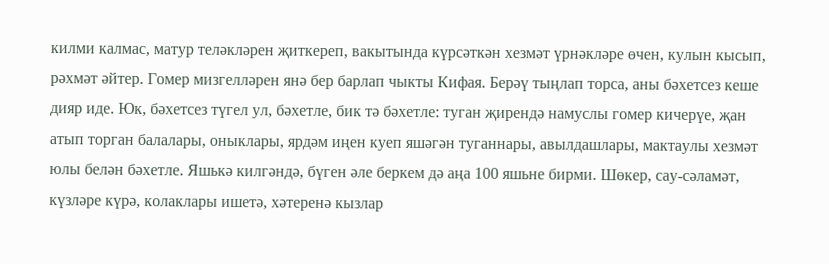килми калмас, матур теләкләрен җиткереп, вакытында күрсәткән хезмәт үрнәкләре өчен, кулын кысып, рәхмәт әйтер. Гомер мизгелләрен янә бер барлап чыкты Кифая. Берәү тыңлап торса, аны бәхетсез кеше дияр иде. Юк, бәхетсез түгел ул, бәхетле, бик тә бәхетле: туган җирендә намуслы гомер кичерүе, җан атып торган балалары, оныклары, ярдәм иңен куеп яшәгән туганнары, авылдашлары, мактаулы хезмәт юлы белән бәхетле. Яшькә килгәндә, бүген әле беркем дә аңа 100 яшьне бирми. Шөкер, сау-сәламәт, күзләре күрә, колаклары ишетә, хәтеренә кызлар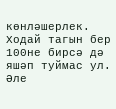көнләшерлек. Ходай тагын бер 100не бирсә дә яшәп туймас ул. Әле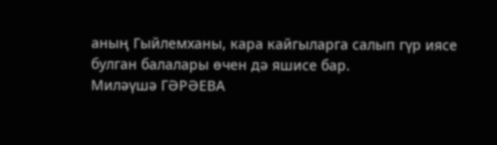аның Гыйлемханы, кара кайгыларга салып гүр иясе булган балалары өчен дә яшисе бар.
Миләүшә ГӘРӘЕВА